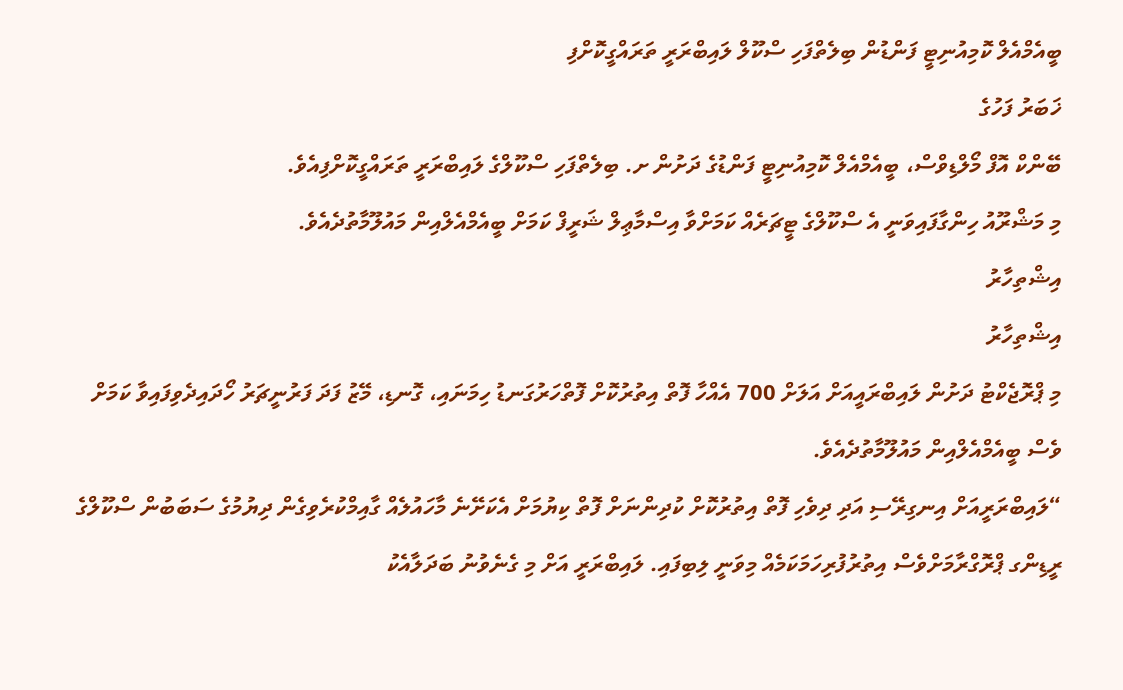ބީއެމްއެލް ކޮމިއުނިޓީ ފަންޑުން ބިލެތްފަހި ސްކޫލް ލައިބްރަރީ ތަރައްގީކޮށްފި
ޚަބަރު ފަހުގެ
ބޭންކް އޮފް މޯލްޑިވްސް، ބީއެމްއެލް ކޮމިއުނިޓީ ފަންޑުގެ ދަށުން ށ. ބިލެތްފަހި ސްކޫލްގެ ލައިބްރަރީ ތަރައްގީކޮށްފިއެވެ.
މި މަޝްރޫއު ހިންގާފައިވަނީ އެ ސްކޫލްގެ ޓީޗަރެއް ކަމަށްވާ އިސްމާޢިލް ޝަރީފް ކަމަށް ބީއެމްއެލްއިން މައުލޫމާތުދެއެވެ.
އިޝްތިހާރު
އިޝްތިހާރު
މި ޕްރޮޖެކްޓު ދަށުން ލައިބްރައީއަށް އަލަށް 700 އެއްހާ ފޮތް އިތުރުކޮށް ފޮތްހަރުގަނޑު ހިމަނައި، ގޮނޑި، މޭޒު ފަދަ ފަރުނީޗަރު ހޯދައިދެވިފައިވާ ކަމަށް ވެސް ބީއެމްއެލްއިން މައުލޫމާތުދެއެވެ.
“ލައިބްރަރީއަށް އިނގިރޭސި އަދި ދިވެހި ފޮތް އިތުރުކޮށް ކުދިންނަށް ފޮތް ކިޔުމަށް އެކަށޭނެ މާހައުލެއް ގާއިމްކުރެވިގެން ދިޔުމުގެ ސަބަބުން ސްކޫލްގެ ރީޑިންގ ޕްރޮގްރާމަށްވެސް އިތުރުފުރިހަމަކަމެއް މިވަނީ ލިބިފައި. ލައިބްރަރީ އަށް މި ގެނެވުނު ބަދަލާއެކު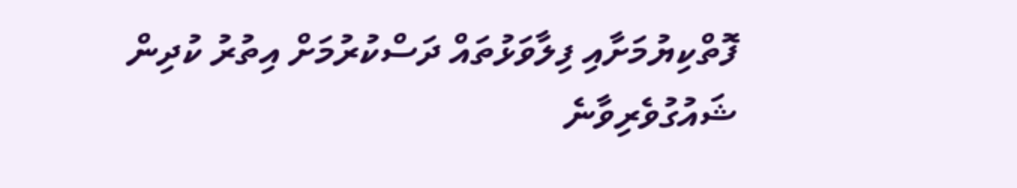ފޮތްކިޔުމަށާއި ފިލާވަޅުތައް ދަސްކުރުމަށް އިތުރު ކުދިން ޝައުގުވެރިވާނެ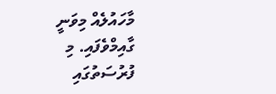މާހައުލެއް މިވަނީ ގާއިމްވެފައި. މި ފުރުސަތުގައި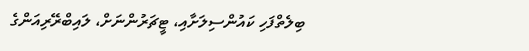ބިލެތްފަހި ކައުންސިލަށާއި، ޓީޗަރުންނަށް، ލައިބްރޭރިއަންގެ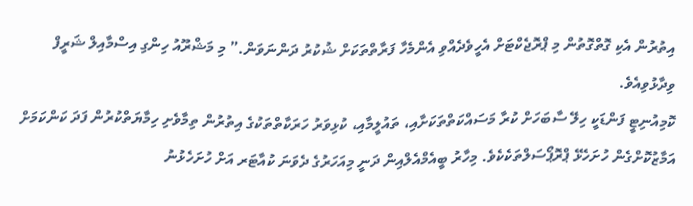އިތުރުން އެކި ގޮތްގޮތުން މި ޕްރޮޖެކްޓަށް އެހީވެދެއްވި އެންމެހާ ފަރާތްތަކަށް ޝުކުރު ދަންނަވަން.” މި މަޝްރޫއު ހިންގި އިސްމާއިލް ޝަރީފް ވިދާޅުވިއެވެ.
ކޮމިއުނިޓީ ފަންޑަކީ ހިލޭ ސާބަހަށް ކުރާ މަސައްކަތްތަކަށާއި، ތައުލީމާއި، ކުޅިވަރު ހަރަކާތްތަކުގެ އިތުރުން ތިމާވެށި ހިމާޔަތްކުރުން ފަދަ ކަންކަމަށް އަމާޒުކޮށްގެން ހުށަހެޅޭ ޕްރޮޕޯސަލްތަކެކެވެ. މިހާރު ބީއެމްއެލްއިން ދަނީ މިއަހަރުގެ ދެވަނަ ކުއާޓަރ އަށް ހުށަހެޅުނު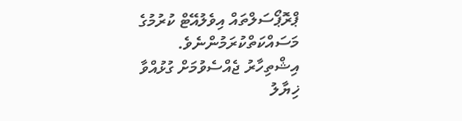ޕްރޮޕޯސަލްތައް އިވެލުއޭޓް ކުރުމުގެ މަސައްކަތްކުރަމުންނެވެ.
އިޝްތިހާރު ޖެއްސެވުމަށް ގުޅުއްވާ
ޚިޔާލު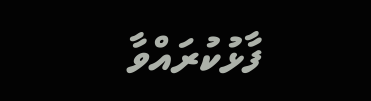ފާޅުކުރައްވާ